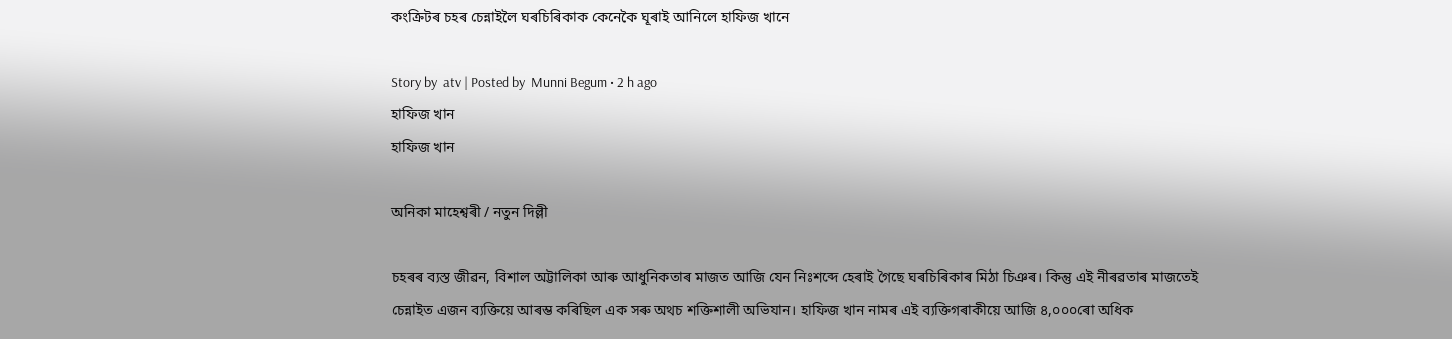কংক্ৰিটৰ চহৰ চেন্নাইলৈ ঘৰচিৰিকাক কেনেকৈ ঘূৰাই আনিলে হাফিজ খানে

Story by  atv | Posted by  Munni Begum • 2 h ago
হাফিজ খান
হাফিজ খান

অনিকা মাহেশ্বৰী / নতুন দিল্লী

চহৰৰ ব্যস্ত জীৱন, বিশাল অট্টালিকা আৰু আধুনিকতাৰ মাজত আজি যেন নিঃশব্দে হেৰাই গৈছে ঘৰচিৰিকাৰ মিঠা চিঞৰ। কিন্তু এই নীৰৱতাৰ মাজতেই চেন্নাইত এজন ব্যক্তিয়ে আৰম্ভ কৰিছিল এক সৰু অথচ শক্তিশালী অভিযান। হাফিজ খান নামৰ এই ব্যক্তিগৰাকীয়ে আজি ৪,০০০ৰো অধিক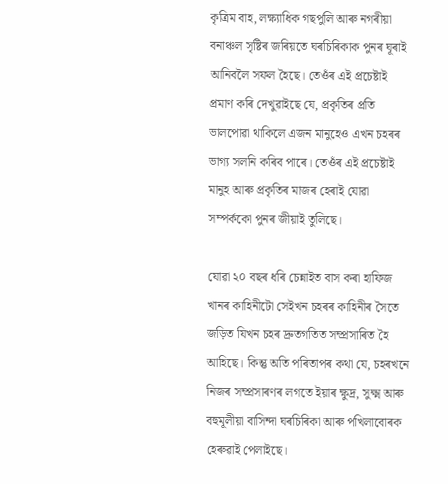কৃত্ৰিম বাহ, লক্ষ্যাধিক গছপুলি আৰু নগৰীয়া বনাঞ্চল সৃষ্টিৰ জৰিয়তে ঘৰচিৰিকাক পুনৰ ঘূৰাই আনিবলৈ সফল হৈছে। তেওঁৰ এই প্ৰচেষ্টাই প্ৰমাণ কৰি দেখুৱাইছে যে, প্ৰকৃতিৰ প্ৰতি ভালপোৱা থাকিলে এজন মানুহেও এখন চহৰৰ ভাগ্য সলনি কৰিব পাৰে। তেওঁৰ এই প্ৰচেষ্টাই মানুহ আৰু প্ৰকৃতিৰ মাজৰ হেৰাই যোৱা সম্পৰ্ককো পুনৰ জীয়াই তুলিছে।

যোৱা ২০ বছৰ ধৰি চেন্নাইত বাস কৰা হাফিজ খানৰ কাহিনীটো সেইখন চহৰৰ কাহিনীৰ সৈতে জড়িত যিখন চহৰ দ্ৰুতগতিত সম্প্ৰসাৰিত হৈ আহিছে। কিন্তু অতি পৰিতাপৰ কথা যে, চহৰখনে নিজৰ সম্প্ৰসাৰণৰ লগতে ইয়াৰ ক্ষুদ্ৰ, সুক্ষ্ম আৰু বহুমূলীয়া বাসিন্দা ঘৰচিৰিকা আৰু পখিলাবোৰক হেৰুৱাই পেলাইছে।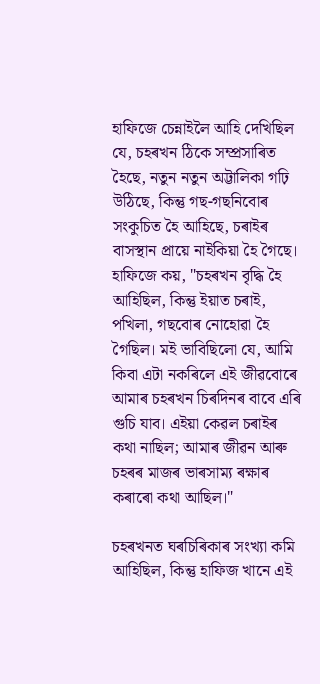হাফিজে চেন্নাইলৈ আহি দেখিছিল যে, চহৰখন ঠিকে সম্প্ৰসাৰিত হৈছে, নতুন নতুন অট্টালিকা গঢ়ি উঠিছে, কিন্তু গছ-গছনিবোৰ সংকুচিত হৈ আহিছে, চৰাইৰ বাসস্থান প্ৰায়ে নাইকিয়া হৈ গৈছে। হাফিজে কয়, "চহৰখন বৃদ্ধি হৈ আহিছিল, কিন্তু ইয়াত চৰাই, পখিলা, গছবোৰ নোহোৱা হৈ গৈছিল। মই ভাবিছিলো যে, আমি কিবা এটা নকৰিলে এই জীৱবোৰে আমাৰ চহৰখন চিৰদিনৰ বাবে এৰি গুচি যাব। এইয়া কেৱল চৰাইৰ কথা নাছিল; আমাৰ জীৱন আৰু চহৰৰ মাজৰ ভাৰসাম্য ৰক্ষাৰ কৰাৰো কথা আছিল।"

চহৰখনত ঘৰচিৰিকাৰ সংখ্যা কমি আহিছিল, কিন্তু হাফিজ খানে এই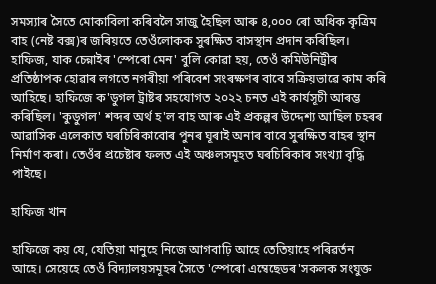সমস্যাৰ সৈতে মোকাবিলা কৰিবলৈ সাজু হৈছিল আৰু ৪,০০০ ৰো অধিক কৃত্ৰিম বাহ (নেষ্ট বক্স)ৰ জৰিয়তে তেওঁলোকক সুৰক্ষিত বাসস্থান প্ৰদান কৰিছিল। হাফিজ, যাক চেন্নাইৰ 'স্পেৰো মেন' বুলি কোৱা হয়, তেওঁ কমিউনিট্ৰীৰ প্ৰতিষ্ঠাপক হোৱাৰ লগতে নগৰীয়া পৰিবেশ সংৰক্ষণৰ বাবে সক্ৰিয়ভাৱে কাম কৰি আহিছে। হাফিজে ক'ডুগল ট্ৰাষ্টৰ সহযোগত ২০২২ চনত এই কাৰ্যসূচী আৰম্ভ কৰিছিল। 'কুডুগল' শব্দৰ অৰ্থ হ'ল বাহ আৰু এই প্ৰকল্পৰ উদ্দেশ্য আছিল চহৰৰ আৱাসিক এলেকাত ঘৰচিৰিকাবোৰ পুনৰ ঘূৰাই অনাৰ বাবে সুৰক্ষিত বাহৰ স্থান নিৰ্মাণ কৰা। তেওঁৰ প্ৰচেষ্টাৰ ফলত এই অঞ্চলসমূহত ঘৰচিৰিকাৰ সংখ্যা বৃদ্ধি পাইছে।

হাফিজ খান

হাফিজে কয় যে, যেতিয়া মানুহে নিজে আগবাঢ়ি আহে তেতিয়াহে পৰিৱৰ্তন আহে। সেয়েহে তেওঁ বিদ্যালয়সমূহৰ সৈতে 'স্পেৰো এম্বেছেডৰ'সকলক সংযুক্ত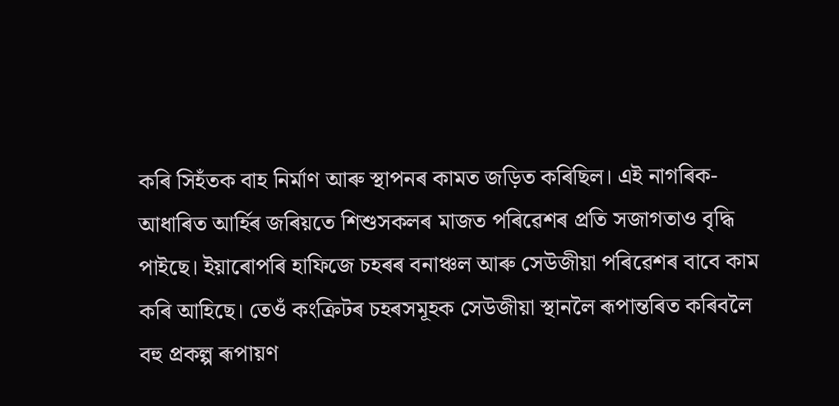কৰি সিহঁতক বাহ নিৰ্মাণ আৰু স্থাপনৰ কামত জড়িত কৰিছিল। এই নাগৰিক-আধাৰিত আৰ্হিৰ জৰিয়তে শিশুসকলৰ মাজত পৰিৱেশৰ প্ৰতি সজাগতাও বৃদ্ধি পাইছে। ইয়াৰোপৰি হাফিজে চহৰৰ বনাঞ্চল আৰু সেউজীয়া পৰিৱেশৰ বাবে কাম কৰি আহিছে। তেওঁ কংক্ৰিটৰ চহৰসমূহক সেউজীয়া স্থানলৈ ৰূপান্তৰিত কৰিবলৈ বহু প্ৰকল্প ৰূপায়ণ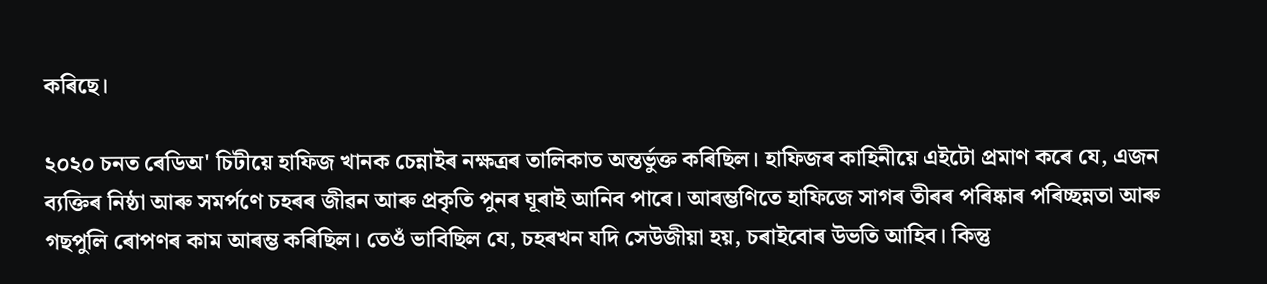কৰিছে।

২০২০ চনত ৰেডিঅ' চিটীয়ে হাফিজ খানক চেন্নাইৰ নক্ষত্ৰৰ তালিকাত অন্তৰ্ভুক্ত কৰিছিল। হাফিজৰ কাহিনীয়ে এইটো প্ৰমাণ কৰে যে, এজন ব্যক্তিৰ নিষ্ঠা আৰু সমৰ্পণে চহৰৰ জীৱন আৰু প্ৰকৃতি পুনৰ ঘূৰাই আনিব পাৰে। আৰম্ভণিতে হাফিজে সাগৰ তীৰৰ পৰিষ্কাৰ পৰিচ্ছন্নতা আৰু গছপুলি ৰোপণৰ কাম আৰম্ভ কৰিছিল। তেওঁ ভাবিছিল যে, চহৰখন যদি সেউজীয়া হয়, চৰাইবোৰ উভতি আহিব। কিন্তু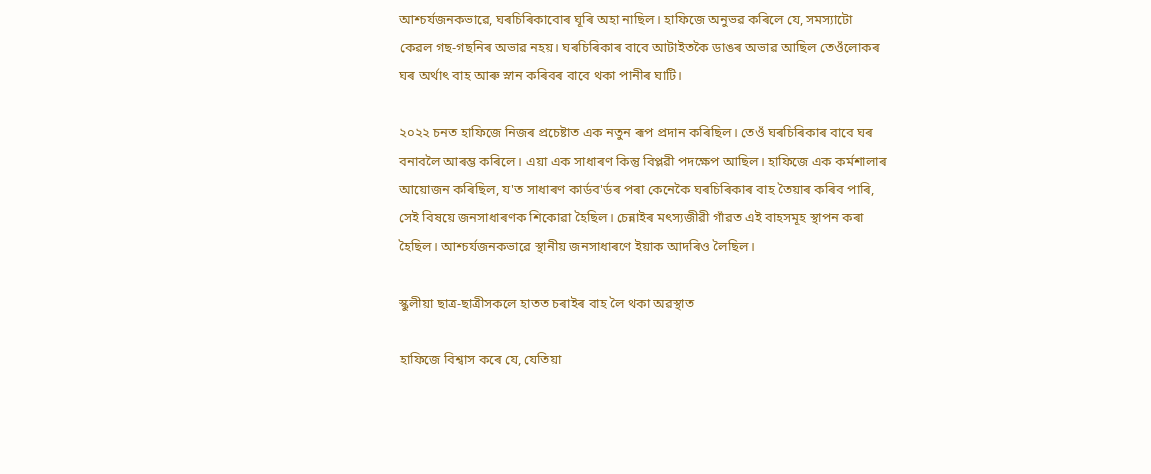আশ্চৰ্যজনকভাৱে, ঘৰচিৰিকাবোৰ ঘূৰি অহা নাছিল। হাফিজে অনুভৱ কৰিলে যে, সমস্যাটো কেৱল গছ-গছনিৰ অভাৱ নহয়। ঘৰচিৰিকাৰ বাবে আটাইতকৈ ডাঙৰ অভাৱ আছিল তেওঁলোকৰ ঘৰ অৰ্থাৎ বাহ আৰু স্নান কৰিবৰ বাবে থকা পানীৰ ঘাটি।

২০২২ চনত হাফিজে নিজৰ প্ৰচেষ্টাত এক নতুন ৰূপ প্ৰদান কৰিছিল। তেওঁ ঘৰচিৰিকাৰ বাবে ঘৰ বনাবলৈ আৰম্ভ কৰিলে। এয়া এক সাধাৰণ কিন্তু বিপ্লৱী পদক্ষেপ আছিল। হাফিজে এক কৰ্মশালাৰ আয়োজন কৰিছিল, য'ত সাধাৰণ কাৰ্ডব'ৰ্ডৰ পৰা কেনেকৈ ঘৰচিৰিকাৰ বাহ তৈয়াৰ কৰিব পাৰি, সেই বিষয়ে জনসাধাৰণক শিকোৱা হৈছিল। চেন্নাইৰ মৎস্যজীৱী গাঁৱত এই বাহসমূহ স্থাপন কৰা হৈছিল। আশ্চৰ্যজনকভাৱে স্থানীয় জনসাধাৰণে ইয়াক আদৰিও লৈছিল।

স্কুলীয়া ছাত্ৰ-ছাত্ৰীসকলে হাতত চৰাইৰ বাহ লৈ থকা অৱস্থাত

হাফিজে বিশ্বাস কৰে যে, যেতিয়া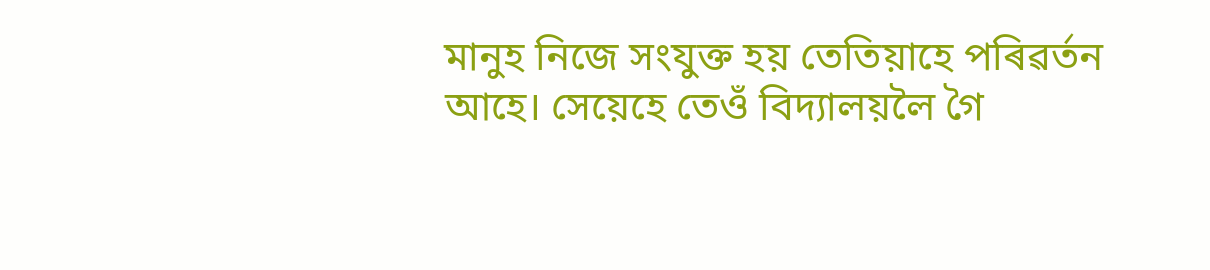মানুহ নিজে সংযুক্ত হয় তেতিয়াহে পৰিৱৰ্তন আহে। সেয়েহে তেওঁ বিদ্যালয়লৈ গৈ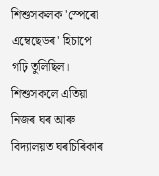শিশুসকলক 'স্পেৰো এম্বেছেডৰ' হিচাপে গঢ়ি তুলিছিল। শিশুসকলে এতিয়া নিজৰ ঘৰ আৰু বিদ্যালয়ত ঘৰচিৰিকাৰ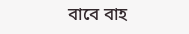বাবে বাহ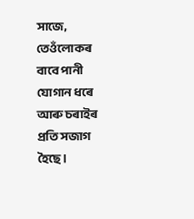সাজে, তেওঁলোকৰ বাবে পানী যোগান ধৰে আৰু চৰাইৰ প্ৰতি সজাগ হৈছে।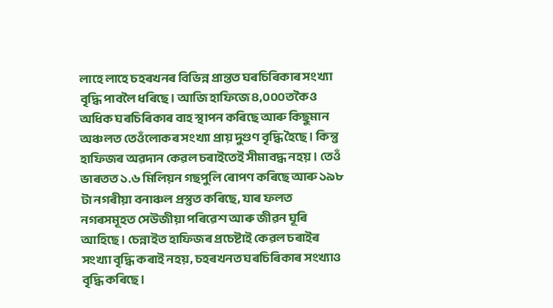লাহে লাহে চহৰখনৰ বিভিন্ন প্ৰান্তত ঘৰচিৰিকাৰ সংখ্যা বৃদ্ধি পাবলৈ ধৰিছে। আজি হাফিজে ৪,০০০তকৈও অধিক ঘৰচিৰিকাৰ বাহ স্থাপন কৰিছে আৰু কিছুমান অঞ্চলত তেওঁলোকৰ সংখ্যা প্ৰায় দুগুণ বৃদ্ধি হৈছে। কিন্তু হাফিজৰ অৱদান কেৱল চৰাইতেই সীমাবদ্ধ নহয়। তেওঁ ভাৰতত ১.৬ মিলিয়ন গছপুলি ৰোপণ কৰিছে আৰু ১৯৮ টা নগৰীয়া বনাঞ্চল প্ৰস্তুত কৰিছে, যাৰ ফলত নগৰসমূহত সেউজীয়া পৰিৱেশ আৰু জীৱন ঘূৰি আহিছে। চেন্নাইত হাফিজৰ প্ৰচেষ্টাই কেৱল চৰাইৰ সংখ্যা বৃদ্ধি কৰাই নহয়, চহৰখনত ঘৰচিৰিকাৰ সংখ্যাও বৃদ্ধি কৰিছে।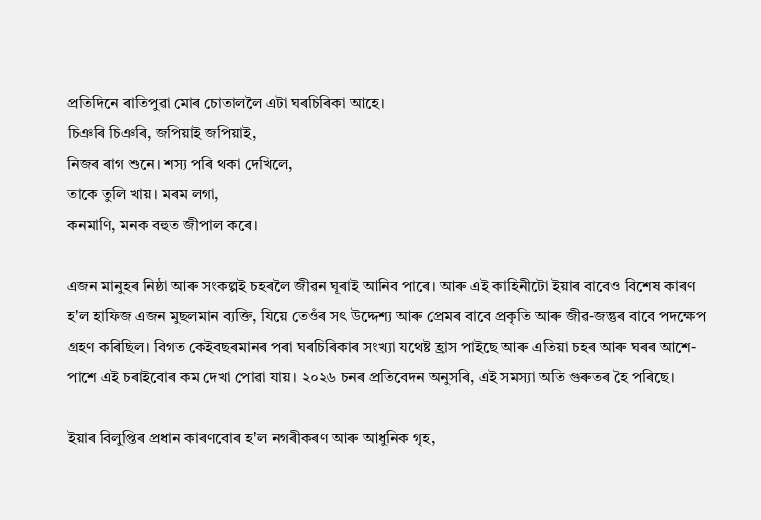প্ৰতিদিনে ৰাতিপুৱা মোৰ চোতাললৈ এটা ঘৰচিৰিকা আহে।
চিঞৰি চিঞৰি, জপিয়াই জপিয়াই,
নিজৰ ৰাগ শুনে। শস্য পৰি থকা দেখিলে,
তাকে তুলি খায়। মৰম লগা,
কনমাণি, মনক বহুত জীপাল কৰে।

এজন মানুহৰ নিষ্ঠা আৰু সংকল্পই চহৰলৈ জীৱন ঘূৰাই আনিব পাৰে। আৰু এই কাহিনীটো ইয়াৰ বাবেও বিশেষ কাৰণ হ'ল হাফিজ এজন মুছলমান ব্যক্তি, যিয়ে তেওঁৰ সৎ উদ্দেশ্য আৰু প্ৰেমৰ বাবে প্ৰকৃতি আৰু জীৱ-জন্তুৰ বাবে পদক্ষেপ গ্ৰহণ কৰিছিল। বিগত কেইবছৰমানৰ পৰা ঘৰচিৰিকাৰ সংখ্যা যথেষ্ট হ্ৰাস পাইছে আৰু এতিয়া চহৰ আৰু ঘৰৰ আশে-পাশে এই চৰাইবোৰ কম দেখা পোৱা যায়। ২০২৬ চনৰ প্ৰতিবেদন অনুসৰি, এই সমস্যা অতি গুৰুতৰ হৈ পৰিছে।

ইয়াৰ বিলুপ্তিৰ প্ৰধান কাৰণবোৰ হ'ল নগৰীকৰণ আৰু আধুনিক গৃহ,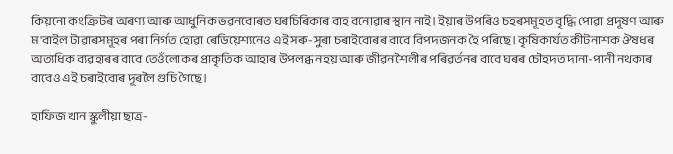কিয়নো কংক্ৰিটৰ অৰণ্য আৰু আধুনিক ভৱনবোৰত ঘৰচিৰিকাৰ বাহ বনোৱাৰ স্থান নাই। ইয়াৰ উপৰিও চহৰসমূহত বৃদ্ধি পোৱা প্ৰদূষণ আৰু ম'বাইল টাৱাৰসমূহৰ পৰা নিৰ্গত হোৱা ৰেডিয়েশ্যনেও এই সৰু-সুৰা চৰাইবোৰৰ বাবে বিপদজনক হৈ পৰিছে। কৃষিকাৰ্যত কীটনাশক ঔষধৰ অত্যধিক ব্যৱহাৰৰ বাবে তেওঁলোকৰ প্ৰাকৃতিক আহাৰ উপলব্ধ নহয় আৰু জীৱনশৈলীৰ পৰিৱৰ্তনৰ বাবে ঘৰৰ চৌহদত দানা-পানী নথকাৰ বাবেও এই চৰাইবোৰ দূৰলৈ গুচি গৈছে।

হাফিজ খান স্কুলীয়া ছাত্ৰ-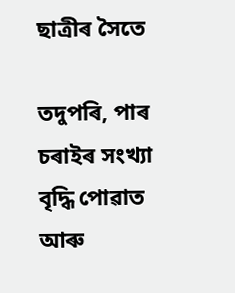ছাত্ৰীৰ সৈতে

তদুপৰি, পাৰ চৰাইৰ সংখ্যা বৃদ্ধি পোৱাত আৰু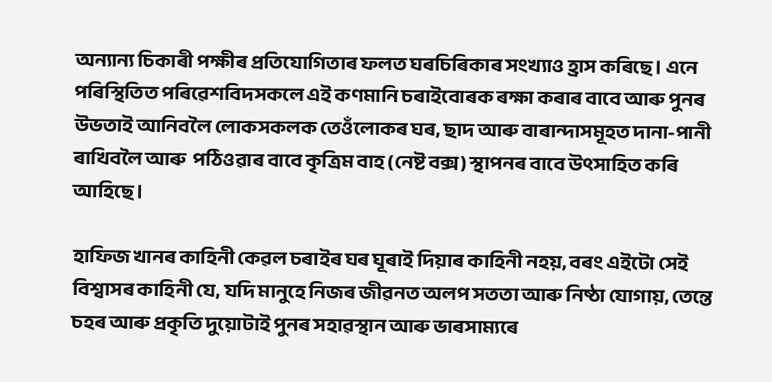অন্যান্য চিকাৰী পক্ষীৰ প্ৰতিযোগিতাৰ ফলত ঘৰচিৰিকাৰ সংখ্যাও হ্ৰাস কৰিছে। এনে পৰিস্থিতিত পৰিৱেশবিদসকলে এই কণমানি চৰাইবোৰক ৰক্ষা কৰাৰ বাবে আৰু পুনৰ উভতাই আনিবলৈ লোকসকলক তেওঁলোকৰ ঘৰ, ছাদ আৰু বাৰান্দাসমূহত দানা-পানী ৰাখিবলৈ আৰু  পঠিওৱাৰ বাবে কৃত্ৰিম বাহ (নেষ্ট বক্স) স্থাপনৰ বাবে উৎসাহিত কৰি আহিছে।

হাফিজ খানৰ কাহিনী কেৱল চৰাইৰ ঘৰ ঘূৰাই দিয়াৰ কাহিনী নহয়, বৰং এইটো সেই বিশ্বাসৰ কাহিনী যে, যদি মানুহে নিজৰ জীৱনত অলপ সততা আৰু নিষ্ঠা যোগায়, তেন্তে চহৰ আৰু প্ৰকৃতি দুয়োটাই পুনৰ সহাৱস্থান আৰু ভাৰসাম্যৰে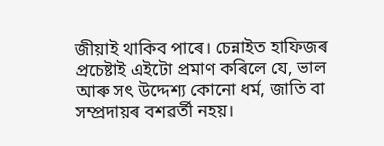জীয়াই থাকিব পাৰে। চেন্নাইত হাফিজৰ প্ৰচেষ্টাই এইটো প্ৰমাণ কৰিলে যে, ভাল আৰু সৎ উদ্দেশ্য কোনো ধৰ্ম, জাতি বা সম্প্ৰদায়ৰ বশৱৰ্তী নহয়।